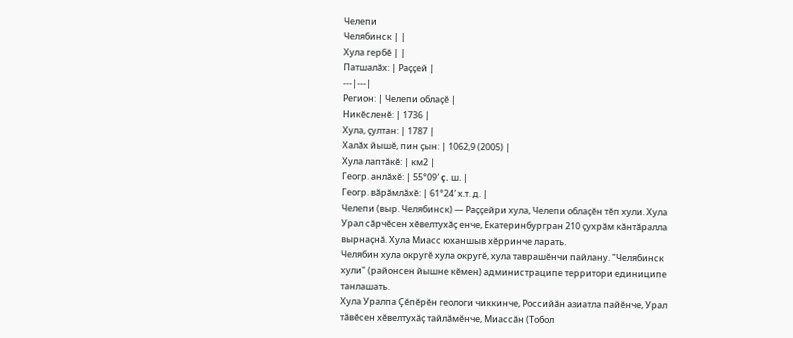Челепи
Челябинск | |
Хула гербĕ | |
Патшалăх: | Раççей |
---|---|
Регион: | Челепи облаçĕ |
Никĕсленĕ: | 1736 |
Хула, çултан: | 1787 |
Халăх йышĕ, пин çын: | 1062,9 (2005) |
Хула лаптăкĕ: | км2 |
Геогр. анлăхĕ: | 55°09′ ç. ш. |
Геогр. вăрăмлăхĕ: | 61°24′ х.т. д. |
Челепи (выр. Челябинск) — Раççейри хула, Челепи облаçĕн тĕп хули. Хула Урал сăрчĕсен хĕвелтухăç енче, Екатеринбургран 210 çухрăм кăнтăралла вырнаçнă. Хула Миасс юханшыв хĕрринче ларать.
Челябин хула округӗ хула округӗ, хула таврашӗнчи пайлану. "Челябинск хули" (районсен йышне кӗмен) администраципе территори единиципе танлашать.
Хула Уралпа Ҫӗпӗрӗн геологи чиккинче, Российӑн азиатла пайӗнче, Урал тӑвӗсен хӗвелтухӑҫ тайлӑмӗнче, Миассӑн (Тобол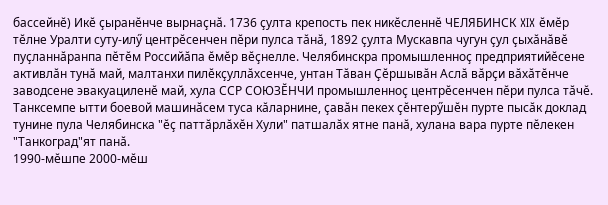бассейнӗ) Икӗ ҫыранӗнче вырнаҫнӑ. 1736 ҫулта крепость пек никӗсленнӗ ЧЕЛЯБИНСК XIX ӗмӗр тӗлне Уралти суту-илӳ центрӗсенчен пӗри пулса тӑнӑ, 1892 ҫулта Мускавпа чугун ҫул ҫыхӑнӑвӗ пуҫланнӑранпа пӗтӗм Российӑпа ӗмӗр вӗҫнелле. Челябинскра промышленноҫ предприятийӗсене активлӑн тунӑ май, малтанхи пилӗкҫуллӑхсенче, унтан Тӑван Ҫӗршывӑн Аслӑ вӑрҫи вӑхӑтӗнче заводсене эвакуациленӗ май, хула ССР СОЮЗӖНЧИ промышленноҫ центрӗсенчен пӗри пулса тӑчӗ. Танксемпе ытти боевой машинӑсем туса кӑларнине, ҫавӑн пекех ҫӗнтерӳшӗн пурте пысӑк доклад тунине пула Челябинска "ӗҫ паттӑрлӑхӗн Хули" патшалӑх ятне панӑ, хулана вара пурте пӗлекен "Танкоград"ят панӑ.
1990-мӗшпе 2000-мӗш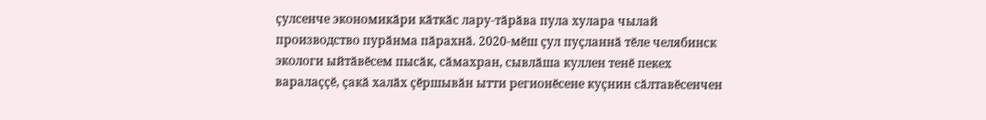ҫулсенче экономикӑри кӑткӑс лару-тӑрӑва пула хулара чылай производство пурӑнма пӑрахнӑ. 2020-мӗш ҫул пуҫланнӑ тӗле челябинск экологи ыйтӑвӗсем пысӑк, сӑмахран, сывлӑша куллен тенӗ пекех варалаҫҫӗ, ҫакӑ халӑх ҫӗршывӑн ытти регионӗсене куҫнин сӑлтавӗсенчен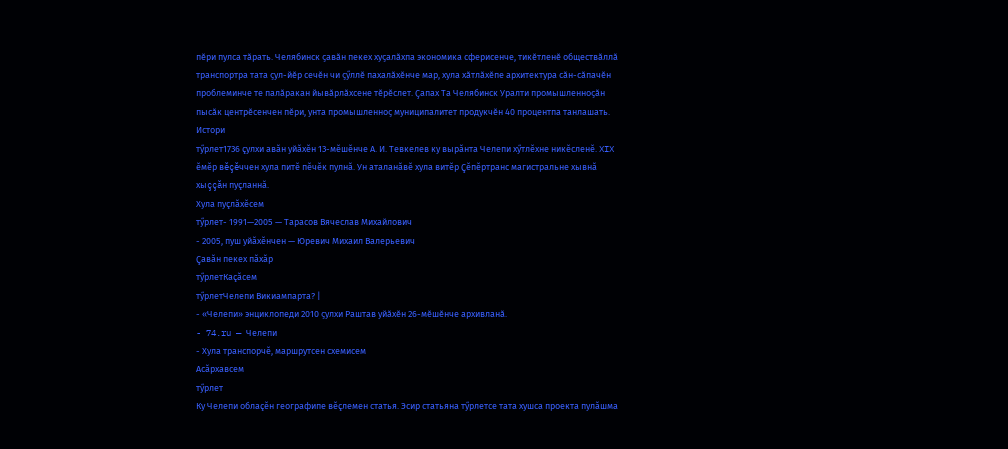пӗри пулса тӑрать. Челябинск ҫавӑн пекех хуҫалӑхпа экономика сферисенче, тикӗтленӗ обществӑллӑ транспортра тата ҫул-йӗр сечӗн чи ҫӳллӗ пахалӑхӗнче мар, хула хӑтлӑхӗпе архитектура сӑн-сӑпачӗн проблеминче те палӑракан йывӑрлӑхсене тӗрӗслет. Ҫапах Та Челябинск Уралти промышленноҫӑн пысӑк центрӗсенчен пӗри, унта промышленноҫ муниципалитет продукчӗн 40 процентпа танлашать.
Истори
тӳрлет1736 çулхи авăн уйăхĕн 13-мĕшĕнче А. И. Тевкелев ку вырăнта Челепи хӳтлĕхне никĕсленĕ. XIX ĕмĕр вĕçĕччен хула питĕ пĕчĕк пулнă. Ун аталанăвĕ хула витĕр Çĕпĕртранс магистральне хывнă хыççăн пуçланнă.
Хула пуçлăхĕсем
тӳрлет- 1991—2005 — Тарасов Вячеслав Михайлович
- 2005, пуш уйăхĕнчен — Юревич Михаил Валерьевич
Çавăн пекех пăхăр
тӳрлетКаçăсем
тӳрлетЧелепи Викиампарта? |
- «Челепи» энциклопеди 2010 ҫулхи Раштав уйӑхӗн 26-мӗшӗнче архивланӑ.
- 74.ru — Челепи
- Хула транспорчĕ, маршрутсен схемисем
Асăрхавсем
тӳрлет
Ку Челепи облаçĕн географипе вĕçлемен статья. Эсир статьяна тӳрлетсе тата хушса проекта пулăшма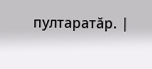пултаратăр. |